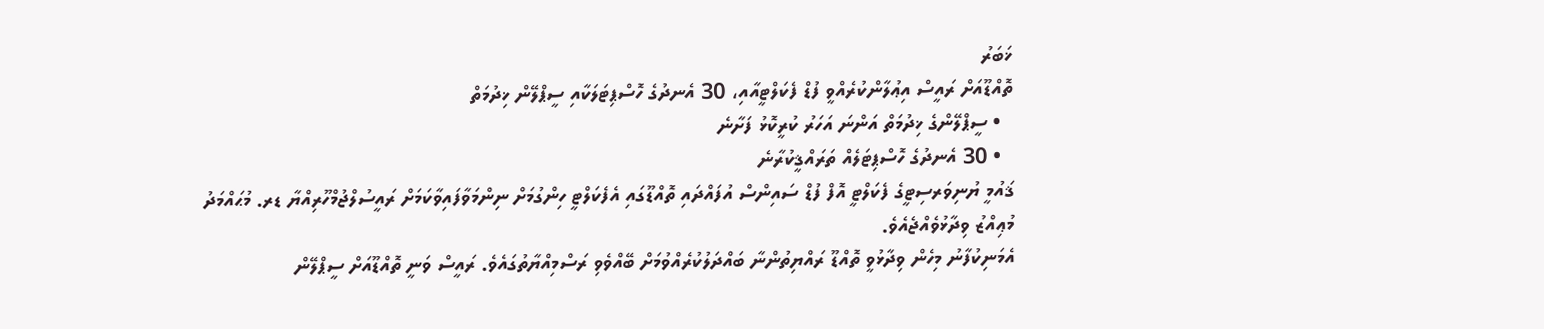ޚަބަރު
ތޮއްޑޫއަށް ރައީސް އިޢުލާންކުރެއްވީ ފުޑް ފެކަލްޓީއާއި، 30 އެނދުގެ ހޮސްޕިޓަލަކާއި ސީޕްލޭން ޚިދުމަތް
  • ސީޕްލޭންގެ ޚިދުމަތް އަންނަ އަހަރު ކުރީކޮޅު ފަށާނެ
  • 30 އެނދުގެ ހޮސްޕިޓަލެއް ތަރައްޤީކުރާނެ
ޤައުމީ ޔުނިވަރސިޓީގެ ފެކަލްޓީ އޮފް ފުޑް ސައިންސް އުފައްދައި ތޮއްޑޫގައި އެފެކަލްޓީ ހިންގުމަށް ނިންމަވާފައިވާކަމަށް ރައީސުލްޖުމްހޫރިއްޔާ ޑރ. މުޙައްމަދު މުޢިއްޒު ވިދާޅުވެއްޖެއެވެ.
އެމަނިކުފާނު މިހެން ވިދާޅުވީ ތޮއްޑޫ ރައްޔިތުންނާ ބައްދަލުކުރެއްވުމަށް ބޭއްވެވި ރަސްމިއްޔާތުގައެވެ. ރައީސް ވަނީ ތޮއްޑޫއަށް ސީޕްލޭން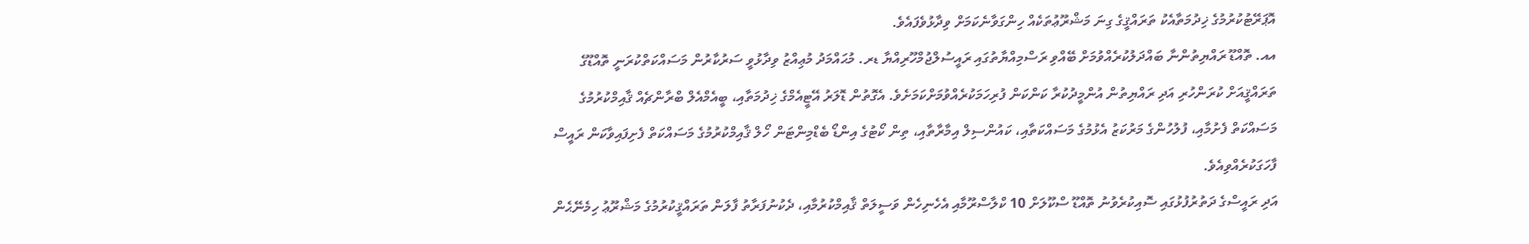އޮޕަރޭޓުކުރުމުގެ ޚިދުމަތާއެކު ތަރައްޤީގެ ގިނަ މަޝްރޫޢުތަކެއް ހިންގަވާނެކަމަށް ވިދާޅުވެފައެވެ.
އއ. ތޮއްޑޫ ރައްޔިތުންނާ ބައްދަލުކުރެއްވުމަށް ބޭއްވި ރަސްމިއްޔާތުގައި ރައީސުލްޖުމްހޫރިއްޔާ ޑރ. މުޙައްމަދު މުޢިއްޒު ވިދާޅުވީ ސަރުކާރުން މަސައްކަތްކުރަނީ ތޮއްޑޫގެ ތަރައްޤީއަށް ކުރަންހުރި އަދި ރައްޔިތުން އުންމީދުކުރާ ކަންކަން ފުރިހަމަކުރެއްވުމަށްކަމަށެވެ. އެގޮތުން ޑޮލަރު އޭޓީއެމްގެ ޚިދުމަތާއި، ބީއެމްއެލް ބްރާންޗެއް ޤާއިމްކުރުމުގެ މަސައްކަތް ފެށުމާއި، ފުލުހުންގެ މަރުކަޒު އެޅުމުގެ މަސައްކަތާއި، ކައުންސިލް އިމާރާތާއި، ތިން ކޯޓުގެ އިންޑޯ ބެޑްމިންޓަން ހޯލް ޤާއިމްކުރުމުގެ މަސައްކަތް ފެށިފައިވާކަން ރައީސް ފާހަގަކުރެއްވިއެވެ.
އަދި ރައީސްގެ ދަތުރުފުޅުގައި ސޮއިކުރެވުނު ތޮއްޑޫ ސްކޫލަށް 10 ކްލާސްރޫމާއި އެހެނިހެން ވަސީލަތް ޤާއިމްކުރުމާއި، ދެކުނުފަރާތު ފާލަން ތަރައްޤީކުރުމުގެ މަޝްރޫޢު ހިމެނޭޙެން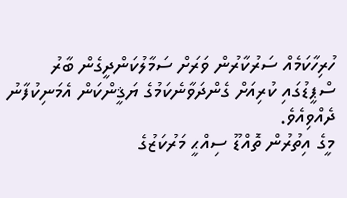ހުރިހާކަމެއް ސަރުކާރުން ވަރަށް ސަމާލުކަންދީގެން ބާރު ސްޕީޑުގައި ކުރިއަށް ގެންދަވާނެކަމުގެ ޔަޤީންކަން އެމަނިކުފާނު ދެއްވިއެވެ.
މީގެ އިތުރުން ތޮއްޑޫ ސިއްޙީ މަރުކަޒުގެ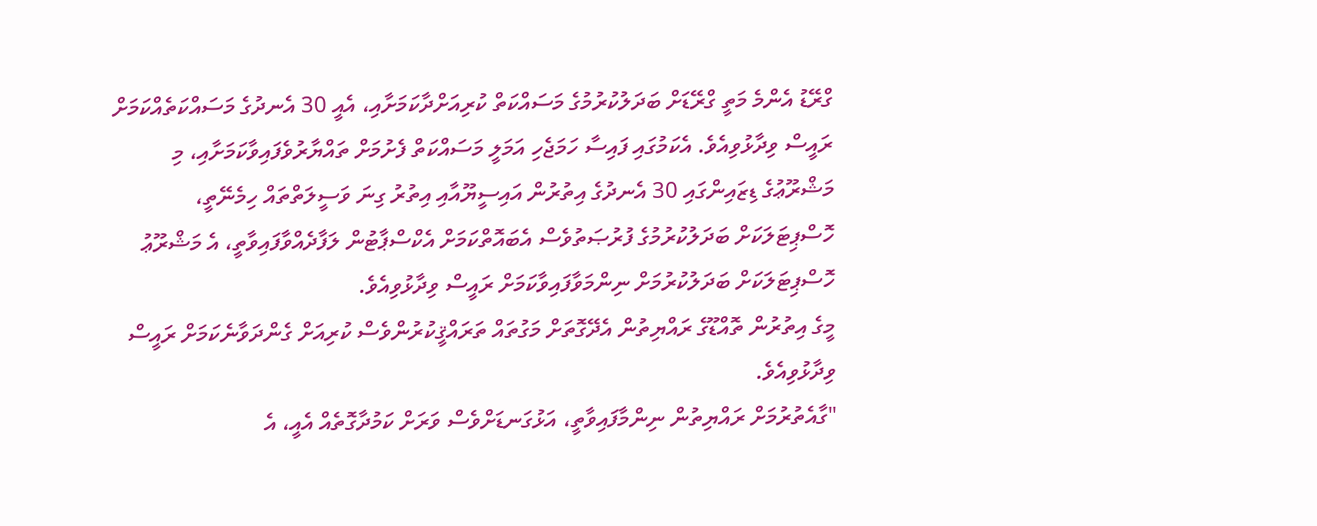ގްރޭޑު އެންމެ މަތީ ގްރޭޑަށް ބަދަލުކުރުމުގެ މަސައްކަތް ކުރިއަށްދާކަމަށާއި، އެއީ 30 އެނދުގެ މަސައްކަތެއްކަމަށް ރައީސް ވިދާޅުވިއެވެ. އެކަމުގައި ފައިސާ ހަމަޖެހި އަމަލީ މަސައްކަތް ފެށުމަށް ތައްޔާރުވެފައިވާކަމަށާއި، މި މަޝްރޫޢުގެ ޑިޒައިންގައި 30 އެނދުގެ އިތުރުން އައިސީޔޫއާއި އިތުރު ގިނަ ވަސީލަތްތައް ހިމެނޭތީ، ހޮސްޕިޓަލަކަށް ބަދަލުކުރުމުގެ ފުރުޞަތުވެސް އެބައޮތްކަމަށް އެކްސްޕާޓުން ލަފާދެއްވާފައިވާތީ، އެ މަޝްރޫޢު ހޮސްޕިޓަލަކަށް ބަދަލުކުރުމަށް ނިންމަވާފައިވާކަމަށް ރައީސް ވިދާޅުވިއެވެ.
މީގެ އިތުރުން ތޮއްޑޫގެ ރައްޔިތުން އެދޭގޮތަށް މަގުތައް ތަރައްޤީކުރުންވެސް ކުރިއަށް ގެންދަވާނެކަމަށް ރައީސް ވިދާޅުވިއެވެ.
"ގާއެތުރުމަށް ރައްޔިތުން ނިންމާފައިވާތީ، އަޅުގަނޑަށްވެސް ވަރަށް ކަމުދާގޮތެއް އެއީ، އެ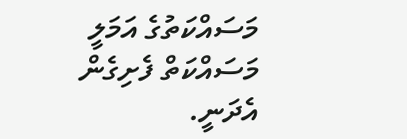މަސައްކަތުގެ އަމަލީ މަސައްކަތް ފެށިގެން އެދަނީ.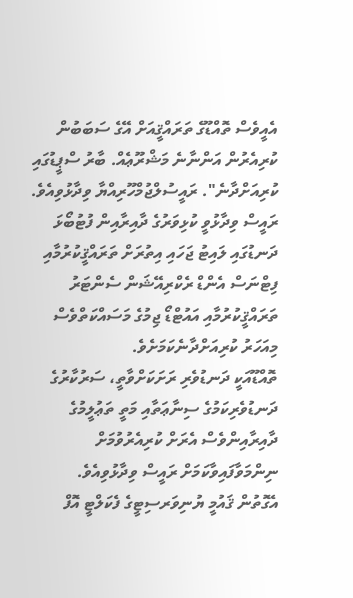އެއީވެސް ތޮއްޑޫގެ ތަރައްޤީއަށް އޭގެ ސަބަބުން ކުރިއެރުން އަންނާނެ މަޝްރޫޢެއް. ބާރު ސްޕީޑުގައި ކުރިއަށްދާނެ". ރައީސުލްޖުމްހޫރިއްޔާ ވިދާޅުވިއެވެ.
ރައީސް ވިދާޅުވީ ކުޅިވަރުގެ ދާއިރާއިން ފުޓުބޯޅަ ދަނޑުގައި ލައިޓު ޖަހައި އިތުރަށް ތަރައްޤީކުރުމާއި ފިޓްނަސް އެންޑް ރެކްރިއޭޝަން ސެންޓަރު ތަރައްޤީކުރުމާއި އައުޓްޑޯ ޖިމުގެ މަސައްކަތްވެސް މިއަހަރު ކުރިއަށްދާނެކަމަށެވެ.
ތޮއްޑޫއަކީ ދަނޑުވެރި ރަށަކަށްވާތީ، ސަރުކާރުގެ ދަނޑުވެރިކަމުގެ ސިނާޢަތާއި މަތީ ތަޢުލީމުގެ ދާއިރާއިންވެސް އެރަށް ކުރިއެރުވުމަށް ނިންމަވާފައިވާކަމަށް ރައީސް ވިދާޅުވިއެވެ.
އެގޮތުން ޤައުމީ ޔުނިވަރސިޓީގެ ފެކަލްޓީ އޮފް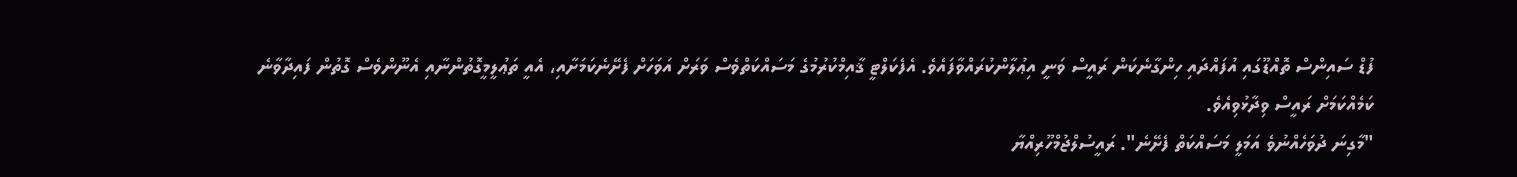ފުޑް ސައިންސް ތޮއްޑޫގައި އުފައްދައި ހިންގާނެކަން ރައީސް ވަނީ އިޢުލާންކުރައްވާފައެވެ. އެފެކަލްޓީ ޤާއިމްކުރުމުގެ މަސައްކަތްވެސް ވަރަށް އަވަހަށް ފެށޭނެކަމަށާއި، އެއީ ތަޢުލީމީގޮތުންނާއި އެނޫންވެސް ގޮތުން ފައިދާވާނެ ކަމެއްކަމަށް ރައީސް ވިދާޅުވިއެވެ.
"މާގިނަ ދުވަހެއްނުވެ އަމަލީ މަސައްކަތް ފެށޭނެ". ރައީސުލްޖުމްހޫރިއްޔާ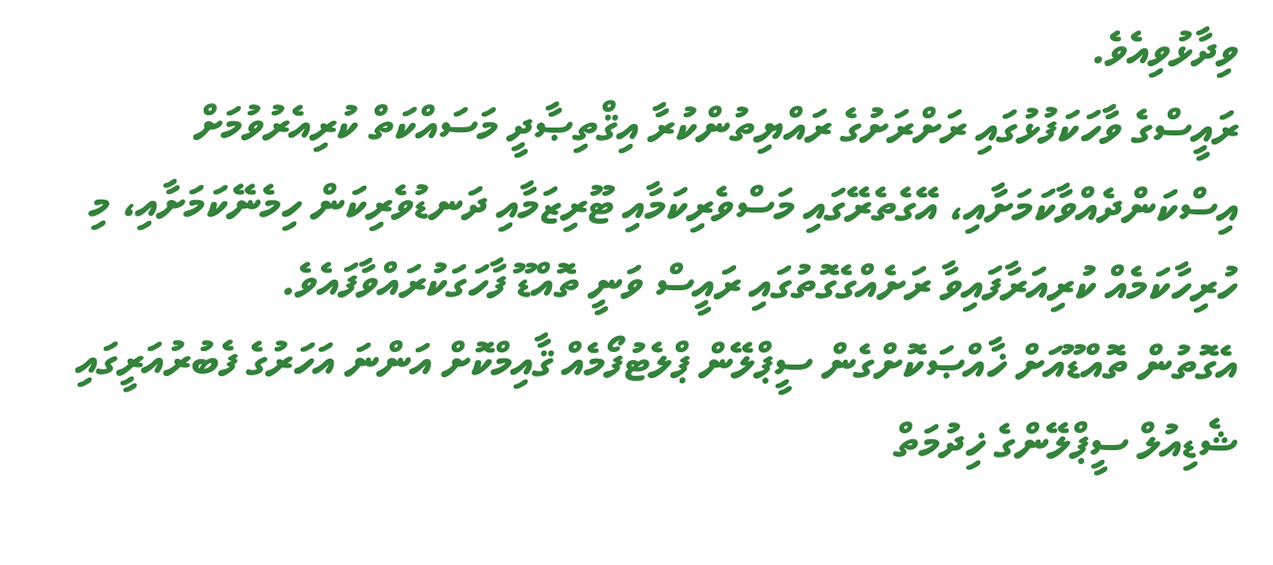ވިދާޅުވިއެވެ.
ރައީސްގެ ވާހަކަފުޅުގައި ރަށްރަށުގެ ރައްޔިތުންކުރާ އިޤްތިޞާދީ މަސައްކަތް ކުރިއެރުވުމަށް އިސްކަންދެއްވާކަމަށާއި، އޭގެތެރޭގައި މަސްވެރިކަމާއި ޓޫރިޒަމާއި ދަނޑުވެރިކަން ހިމެނޭކަމަށާއި، މި ހުރިހާކަމެއް ކުރިއަރާފައިވާ ރަށެއްގެގޮތުގައި ރައީސް ވަނީ ތޮއްޑޫ ފާހަގަކުރައްވާފައެވެ.
އެގޮތުން ތޮއްޑޫއަށް ޚާއްޞަކޮށްގެން ސީޕްލޭން ޕްލެޓުފޯމެއް ޤާއިމްކޮށް އަންނަ އަހަރުގެ ފެބުރުއަރީގައި ޝެޑިއުލް ސީޕްލޭންގެ ޚިދުމަތް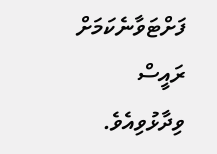ފަށްޓަވާނެކަމަށް ރައީސް ވިދާޅުވިއެވެ.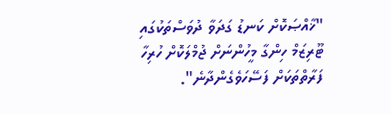"ޚާއްޞަކޮށް ކަނޑު ގަދަވާ ދުވަސްތަކުގައި ޓޫރިޒަމް ހިންގާ މީހުންނަށް ޖުމްލަކޮށް ހުރިހާ ފަރާތްތަކަށް ފަސޭހަވެގެންދާނެ".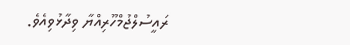ރައީސުލްޖުމްހޫރިއްޔާ ވިދާޅުވިއެވެ.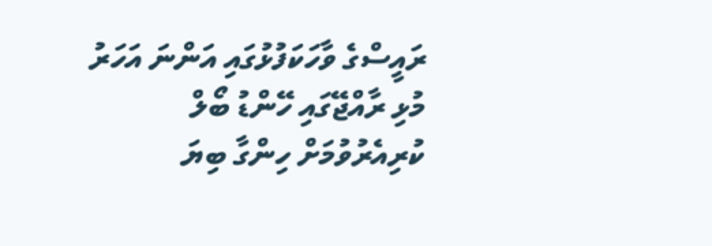ރައީސްގެ ވާހަކަފުޅުގައި އަންނަ އަހަރު މުޅި ރާއްޖޭގައި ހޭންޑު ބޯލް ކުރިއެރުވުމަށް ހިންގާ ބިޔަ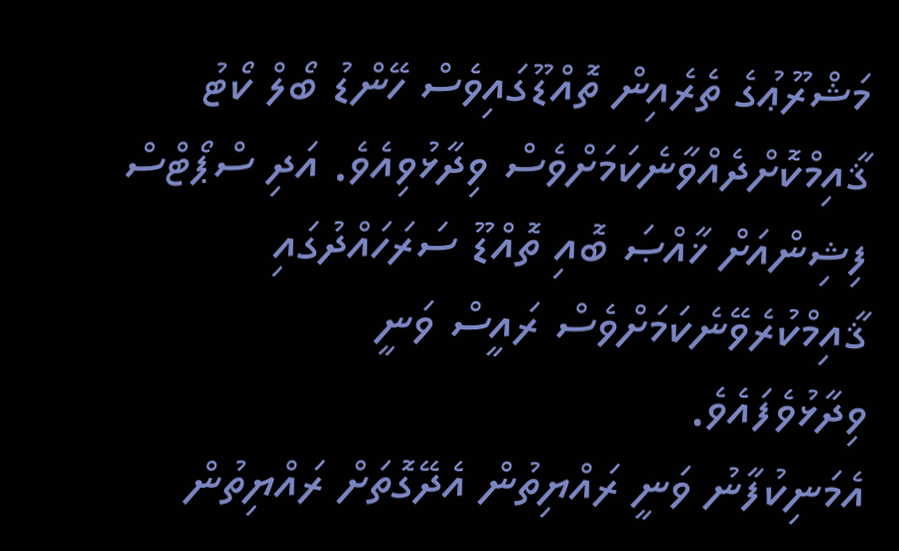މަޝްރޫޢުގެ ތެރެއިން ތޮއްޑޫގައިވެސް ހޭންޑު ބޯލް ކޯޓު ޤާއިމްކޮށްދެއްވާނެކަމަށްވެސް ވިދާޅުވިއެވެ. އަދި ސްޕޯޓްސް ފިޝިންއަށް ޚާއްޞަ ބޮއި ތޮއްޑޫ ސަރަހައްދުގައި ޤާއިމްކުރެވޭނެކަމަށްވެސް ރައީސް ވަނީ
ވިދާޅުވެފައެވެ.
އެމަނިކުފާނު ވަނީ ރައްޔިތުން އެދޭގޮތަށް ރައްޔިތުން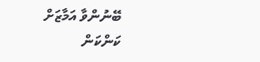ބޭނުންވާ އަމާޒަށް ކަންކަން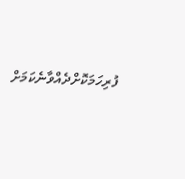ފުރިހަމަކޮށްދެއްވާނެކަމަށް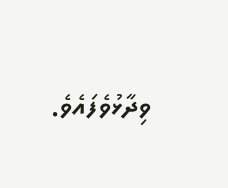ވިދާޅުވެފައެވެ.